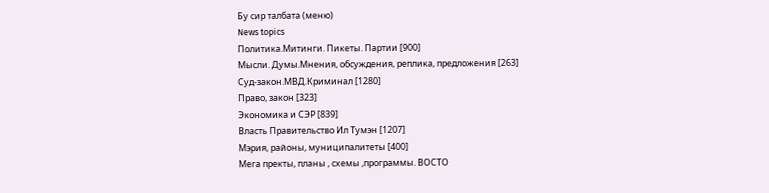Бу сир талбата (меню)
News topics
Политика.Митинги. Пикеты. Партии [900]
Мысли. Думы.Мнения, обсуждения, реплика, предложения [263]
Суд-закон.МВД.Криминал [1280]
Право, закон [323]
Экономика и СЭР [839]
Власть Правительство Ил Тумэн [1207]
Мэрия, районы, муниципалитеты [400]
Мега пректы, планы , схемы ,программы. ВОСТО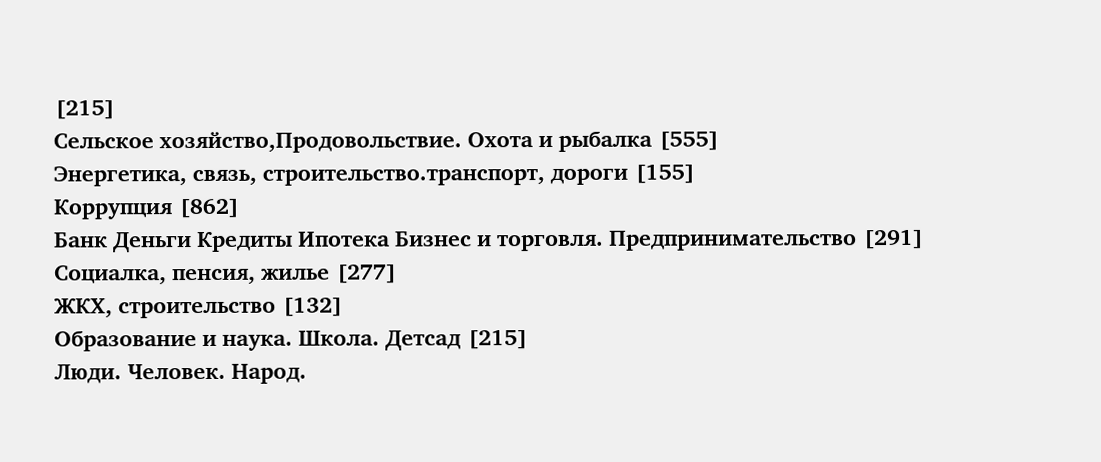[215]
Сельское хозяйство,Продовольствие. Охота и рыбалка [555]
Энергетика, связь, строительство.транспорт, дороги [155]
Коррупция [862]
Банк Деньги Кредиты Ипотека Бизнес и торговля. Предпринимательство [291]
Социалка, пенсия, жилье [277]
ЖКХ, строительство [132]
Образование и наука. Школа. Детсад [215]
Люди. Человек. Народ.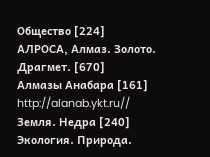Общество [224]
АЛРОСА, Алмаз. Золото. Драгмет. [670]
Алмазы Анабара [161]
http://alanab.ykt.ru//
Земля. Недра [240]
Экология. Природа.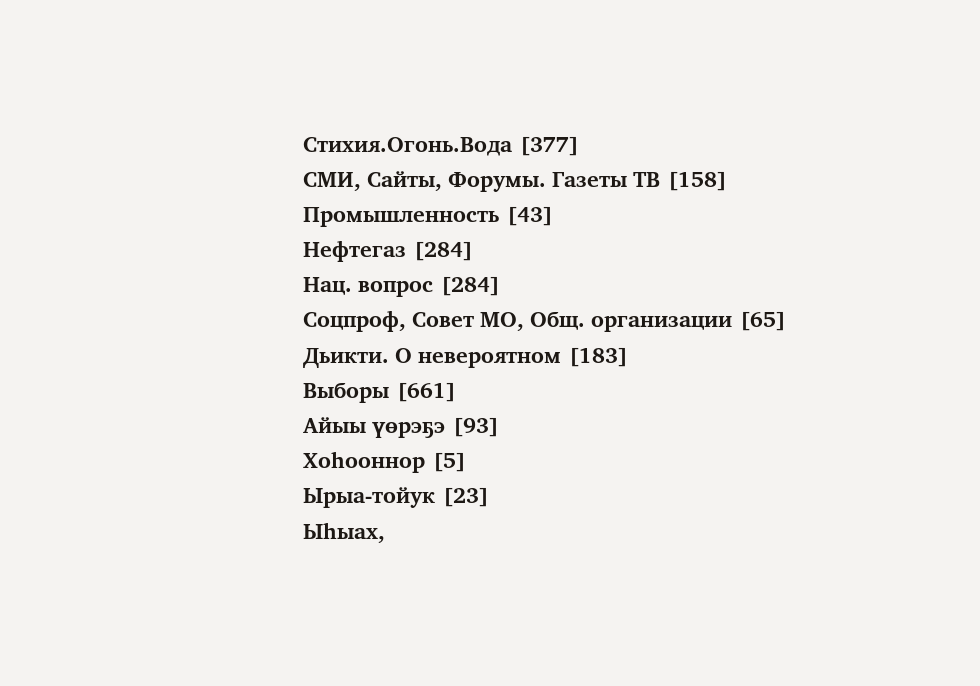Стихия.Огонь.Вода [377]
СМИ, Сайты, Форумы. Газеты ТВ [158]
Промышленность [43]
Нефтегаз [284]
Нац. вопрос [284]
Соцпроф, Совет МО, Общ. организации [65]
Дьикти. О невероятном [183]
Выборы [661]
Айыы үөрэҕэ [93]
Хоһооннор [5]
Ырыа-тойук [23]
Ыһыах,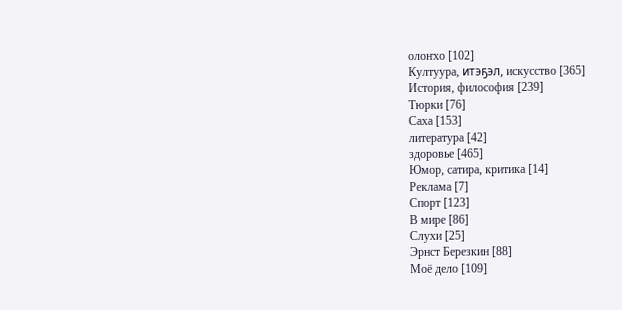олоҥхо [102]
Култуура, итэҕэл, искусство [365]
История, философия [239]
Тюрки [76]
Саха [153]
литература [42]
здоровье [465]
Юмор, сатира, критика [14]
Реклама [7]
Спорт [123]
В мире [86]
Слухи [25]
Эрнст Березкин [88]
Моё дело [109]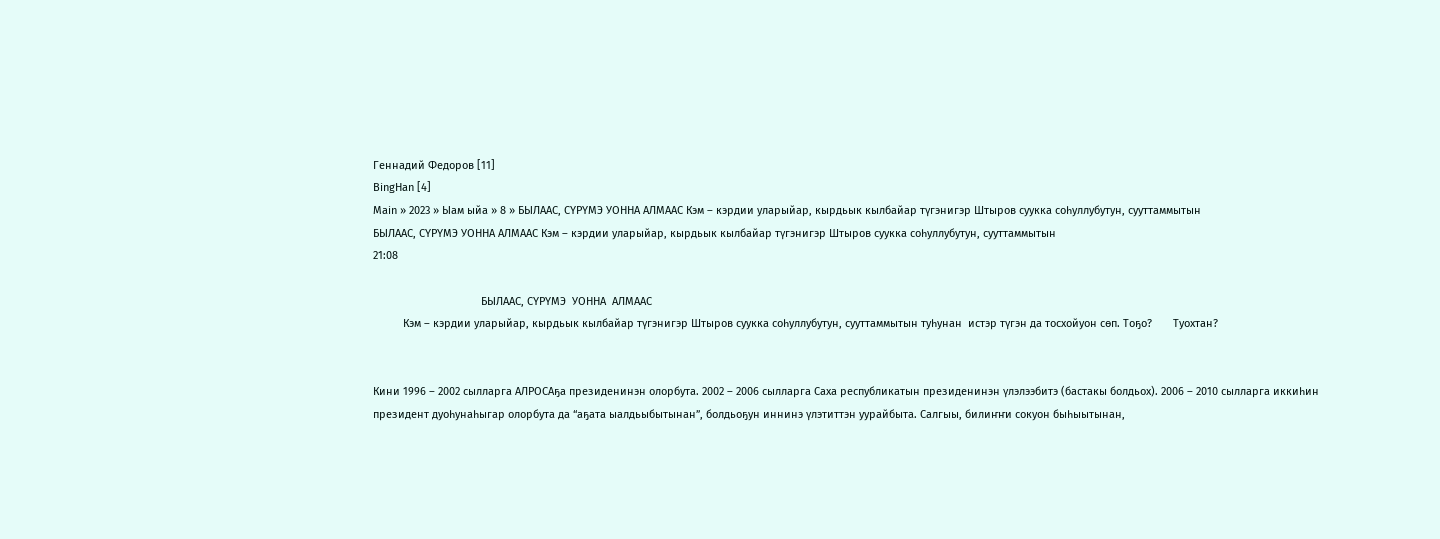Геннадий Федоров [11]
BingHan [4]
Main » 2023 » Ыам ыйа » 8 » БЫЛААС, СҮРҮМЭ УОННА АЛМААС Кэм – кэрдии уларыйар, кырдьык кылбайар түгэнигэр Штыров суукка соһуллубутун, сууттаммытын
БЫЛААС, СҮРҮМЭ УОННА АЛМААС Кэм – кэрдии уларыйар, кырдьык кылбайар түгэнигэр Штыров суукка соһуллубутун, сууттаммытын
21:08

                                    БЫЛААС, СҮРҮМЭ  УОННА  АЛМААС
          Кэм – кэрдии уларыйар, кырдьык кылбайар түгэнигэр Штыров суукка соһуллубутун, сууттаммытын туһунан  истэр түгэн да тосхойуон сөп. Тоҕо?       Туохтан?


Кини 1996 – 2002 сылларга АЛРОСАҕа президенинэн олорбута. 2002 – 2006 сылларга Саха республикатын президенинэн үлэлээбитэ (бастакы болдьох). 2006 – 2010 сылларга иккиһин президент дуоһунаһыгар олорбута да “аҕата ыалдьыбытынан”, болдьоҕун иннинэ үлэтиттэн уурайбыта. Салгыы, билиҥҥи сокуон быһыытынан,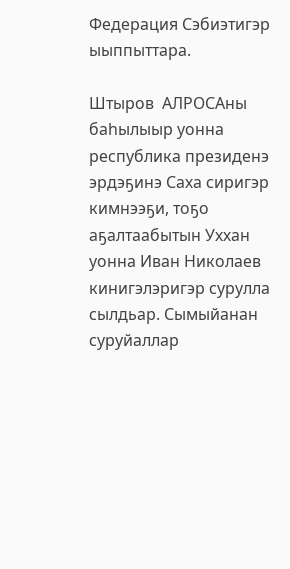Федерация Сэбиэтигэр ыыппыттара.

Штыров  АЛРОСАны баһылыыр уонна республика президенэ эрдэҕинэ Саха сиригэр кимнээҕи, тоҕо аҕалтаабытын Уххан уонна Иван Николаев кинигэлэригэр сурулла сылдьар. Сымыйанан суруйаллар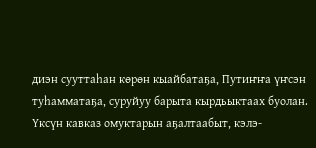диэн сууттаһан көрөн кыайбатаҕа, Путиҥҥа үҥсэн туһамматаҕа, суруйуу барыта кырдьыктаах буолан. Үксүн кавказ омуктарын аҕалтаабыт, кэлэ-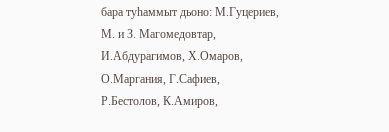бара туһаммыт дьоно: М.Гуцериев, М. и З. Магомедовтар, И.Абдурагимов, Х.Омаров, О.Маргания, Г.Сафиев, Р.Бестолов, К.Амиров,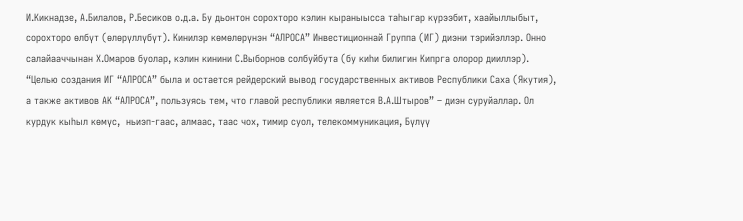И.Кикнадзе, А.Билалов, Р.Бесиков о.д.а. Бу дьонтон сорохторо кэлин кыраныысса таһыгар күрээбит, хаайыллыбыт, сорохторо өлбүт (өлөрүллүбүт). Кинилэр көмөлөрүнэн “АЛРОСА” Инвестиционнай Группа (ИГ) диэни тэрийэллэр. Онно салайааччынан Х.Омаров буолар, кэлин кинини С.Выборнов солбуйбута (бу киһи билигин Кипрга олорор дииллэр). “Целью создания ИГ “АЛРОСА” была и остается рейдерский вывод государственных активов Республики Саха (Якутия), а также активов АК “АЛРОСА”, пользуясь тем, что главой республики является В.А.Штыров” – диэн суруйаллар. Ол курдук кыһыл көмүс,  ньиэп-гаас, алмаас, таас чох, тимир суол, телекоммуникация, Бүлүү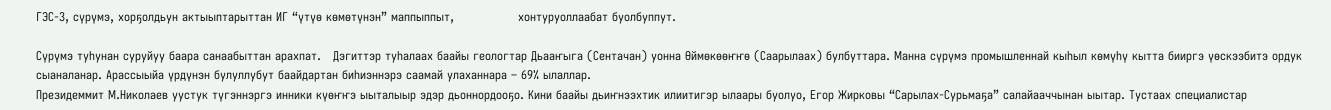ГЭС-3, сүрүмэ, хорҕолдьун актыыптарыттан ИГ “үтүө көмөтүнэн” маппыппыт,                хонтуруоллаабат буолбуппут.

Сүрүмэ туһунан суруйуу баара санаабыттан арахпат.   Дэгиттэр туһалаах баайы геологтар Дьааҥыга (Сентачан) уонна Өймөкөөҥҥө (Саарылаах) булбуттара. Манна сүрүмэ промышленнай кыһыл көмүһү кытта бииргэ үөскээбитэ ордук сыаналанар. Арассыыйа үрдүнэн булуллубут баайдартан биһиэннэрэ саамай улаханнара – 69% ылаллар.
Президеммит М.Николаев уустук түгэннэргэ инники күөҥҥэ ыыталыыр эдэр дьоннордооҕо. Кини баайы дьиҥнээхтик илиитигэр ылаары буолуо, Егор Жирковы “Сарылах-Сурьмаҕа” салайааччынан ыытар. Тустаах специалистар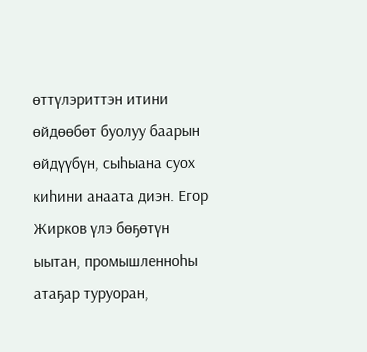өттүлэриттэн итини өйдөөбөт буолуу баарын өйдүүбүн, сыһыана суох киһини анаата диэн. Егор Жирков үлэ бөҕөтүн ыытан, промышленноһы атаҕар туруоран,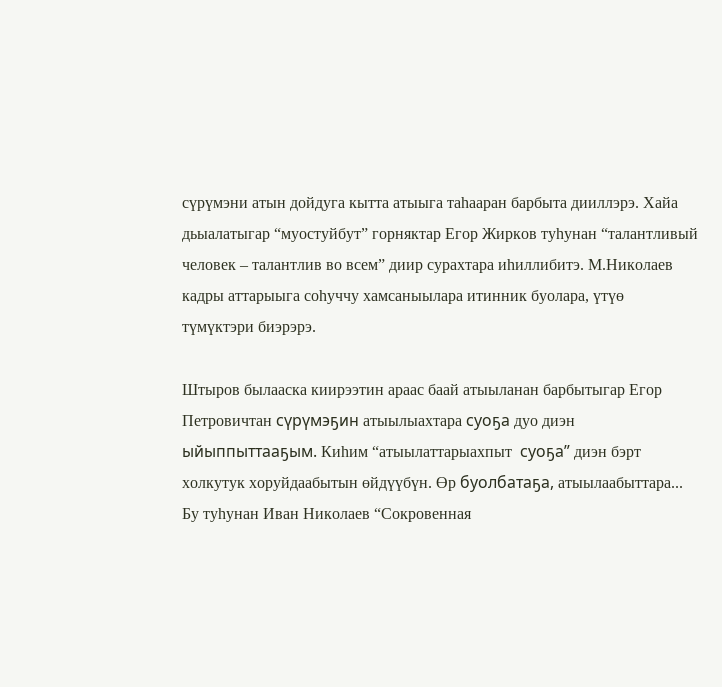сүрүмэни атын дойдуга кытта атыыга таһааран барбыта дииллэрэ. Хайа дьыалатыгар “муостуйбут” горняктар Егор Жирков туһунан “талантливый человек – талантлив во всем” диир сурахтара иһиллибитэ. М.Николаев кадры аттарыыга соһуччу хамсаныылара итинник буолара, үтүө түмүктэри биэрэрэ.

Штыров былааска киирээтин араас баай атыыланан барбытыгар Егор Петровичтан сүрүмэҕин атыылыахтара суоҕа дуо диэн ыйыппыттааҕым. Киһим “атыылаттарыахпыт  суоҕа” диэн бэрт холкутук хоруйдаабытын өйдүүбүн. Өр буолбатаҕа, атыылаабыттара... Бу туһунан Иван Николаев “Сокровенная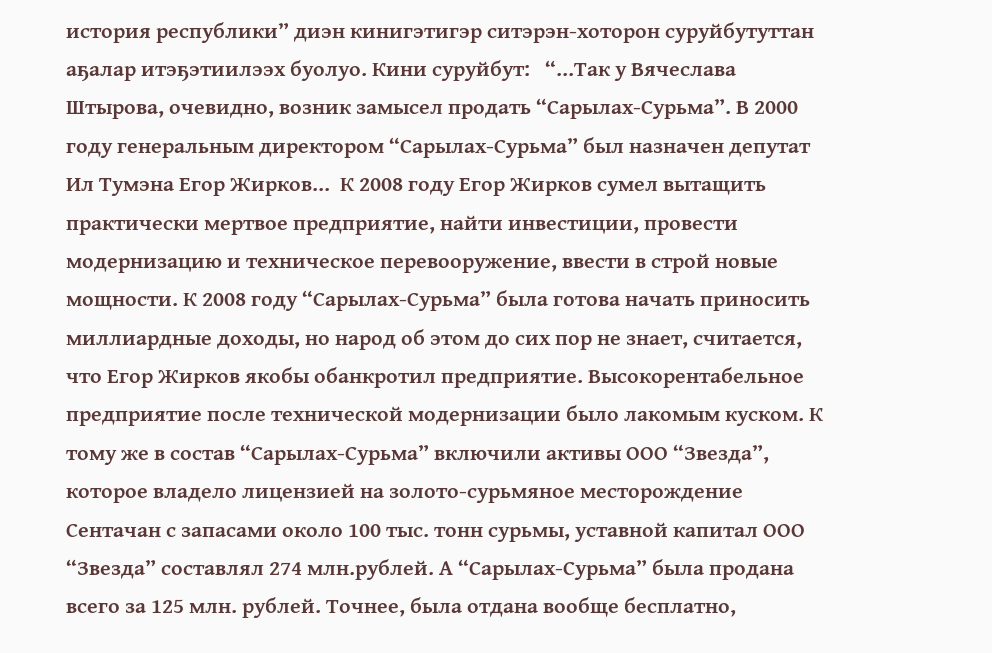история республики” диэн кинигэтигэр ситэрэн-хоторон суруйбутуттан аҕалар итэҕэтиилээх буолуо. Кини суруйбут:   “...Так у Вячеслава Штырова, очевидно, возник замысел продать “Сарылах-Сурьма”. В 2000 году генеральным директором “Сарылах-Сурьма” был назначен депутат Ил Тумэна Егор Жирков...  К 2008 году Егор Жирков сумел вытащить практически мертвое предприятие, найти инвестиции, провести модернизацию и техническое перевооружение, ввести в строй новые мощности. К 2008 году “Сарылах-Сурьма” была готова начать приносить миллиардные доходы, но народ об этом до сих пор не знает, считается, что Егор Жирков якобы обанкротил предприятие. Высокорентабельное предприятие после технической модернизации было лакомым куском. К тому же в состав “Сарылах-Сурьма” включили активы ООО “Звезда”, которое владело лицензией на золото-сурьмяное месторождение Сентачан с запасами около 100 тыс. тонн сурьмы, уставной капитал ООО “Звезда” составлял 274 млн.рублей. А “Сарылах-Сурьма” была продана всего за 125 млн. рублей. Точнее, была отдана вообще бесплатно,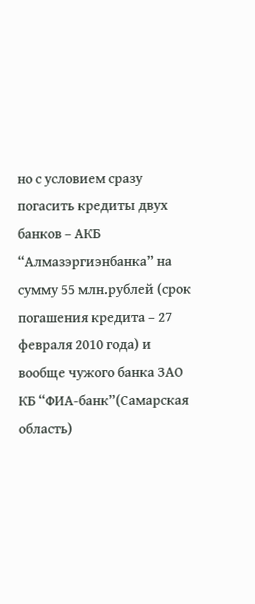но с условием сразу погасить кредиты двух банков – АКБ “Алмазэргиэнбанка” на сумму 55 млн.рублей (срок погашения кредита – 27 февраля 2010 года) и вообще чужого банка ЗАО КБ “ФИА-банк”(Самарская область)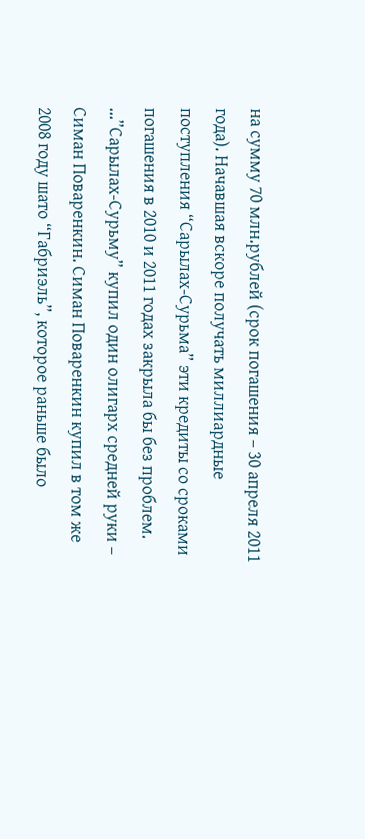на сумму 70 млн.рублей (срок погашения – 30 апреля 2011 года). Начавшая вскоре получать миллиардные поступления “Сарылах-Сурьма” эти кредиты со сроками погашения в 2010 и 2011 годах закрыла бы без проблем.  ...”Сарылах-Сурьму” купил один олигарх средней руки – Симан Поваренкин. Симан Поваренкин купил в том же  2008 году шато “Габриэль”, которое раньше было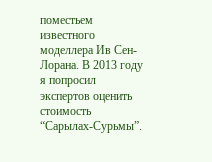поместьем известного моделлера Ив Сен-Лорана. В 2013 году я попросил  экспертов оценить стоимость “Сарылах-Сурьмы”.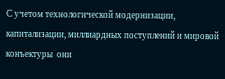С учетом технологической модернизации, капитализации, миллиардных поступлений и мировой конъектуры  они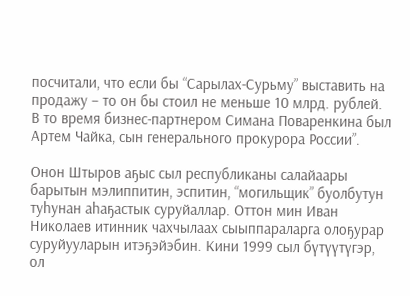посчитали, что если бы “Сарылах-Сурьму” выставить на продажу – то он бы стоил не меньше 10 млрд. рублей. В то время бизнес-партнером Симана Поваренкина был Артем Чайка, сын генерального прокурора России”.

Онон Штыров аҕыс сыл республиканы салайаары барытын мэлиппитин, эспитин, “могильщик” буолбутун туһунан аһаҕастык суруйаллар. Оттон мин Иван Николаев итинник чахчылаах сыыппараларга олоҕурар суруйууларын итэҕэйэбин. Кини 1999 сыл бүтүүтүгэр, ол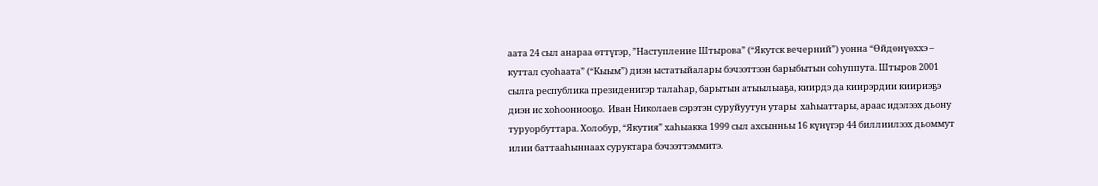аата 24 сыл анараа өттүгэр, ”Наступление Штырова” (“Якутск вечерний”) уонна “Өйдөнүөххэ – куттал суоһаата” (“Кыым”) диэн ыстатыйалары бэчээттээн барыбытын соһуппута. Штыров 2001 сылга республика президенигэр талаһар, барытын атыылыаҕа, киирдэ да киирэрдии киириэҕэ диэн ис хоһооннооҕо.  Иван Николаев сэрэтэн суруйуутун утары  хаһыаттары, араас идэлээх дьону  туруорбуттара. Холобур, “Якутия” хаһыакка 1999 сыл ахсынньы 16 күнүгэр 44 биллиилээх дьоммут илии баттааһыннаах суруктара бэчээттэммитэ.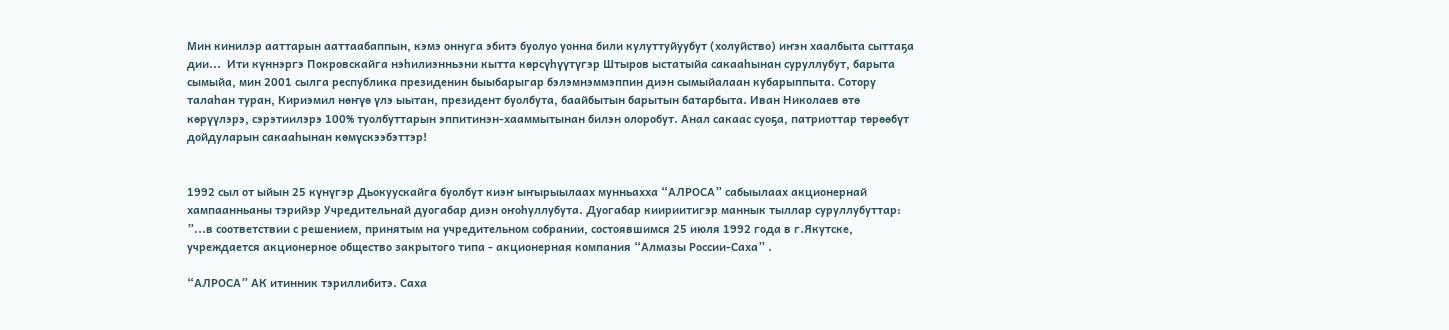Мин кинилэр ааттарын ааттаабаппын, кэмэ оннуга эбитэ буолуо уонна били кулуттуйуубут (холуйство) иҥэн хаалбыта сыттаҕа дии...  Ити күннэргэ Покровскайга нэһилиэнньэни кытта көрсүһүүтүгэр Штыров ыстатыйа сакааһынан суруллубут, барыта сымыйа, мин 2001 сылга республика президенин быыбарыгар бэлэмнэммэппин диэн сымыйалаан кубарыппыта. Сотору талаһан туран, Кириэмил нөҥүө үлэ ыытан, президент буолбута, баайбытын барытын батарбыта. Иван Николаев өтө көрүүлэрэ, сэрэтиилэрэ 100% туолбуттарын эппитинэн-хааммытынан билэн олоробут. Анал сакаас суоҕа, патриоттар төрөөбүт дойдуларын сакааһынан көмүскээбэттэр!


1992 сыл от ыйын 25 күнүгэр Дьокуускайга буолбут киэҥ ыҥырыылаах мунньахха “АЛРОСА” сабыылаах акционернай хампаанньаны тэрийэр Учредительнай дуогабар диэн оҥоһуллубута. Дуогабар киириитигэр маннык тыллар суруллубуттар: ”...в соответствии с решением, принятым на учредительном собрании, состоявшимся 25 июля 1992 года в г.Якутске, учреждается акционерное общество закрытого типа ‑ акционерная компания “Алмазы России‑Саха” .

“АЛРОСА” АК итинник тэриллибитэ. Саха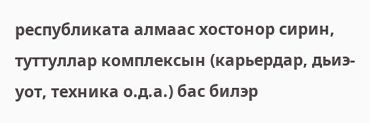республиката алмаас хостонор сирин, туттуллар комплексын (карьердар, дьиэ-уот, техника о.д.а.) бас билэр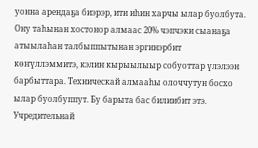уонна арендаҕа биэрэр, ити иһин харчы ылар буолбута. Ону таһынан хостонор алмаас 20% чэпчэки сыанаҕа атыылаһан талбыппытынан эргинэрбит көҥүллэммитэ, кэлин кырыылыыр собуоттар үлэлээн барбыттара. Техническай алмааһы олоччутун босхо ылар буолбуппут. Бу барыта бас билиибит этэ. Учредительнай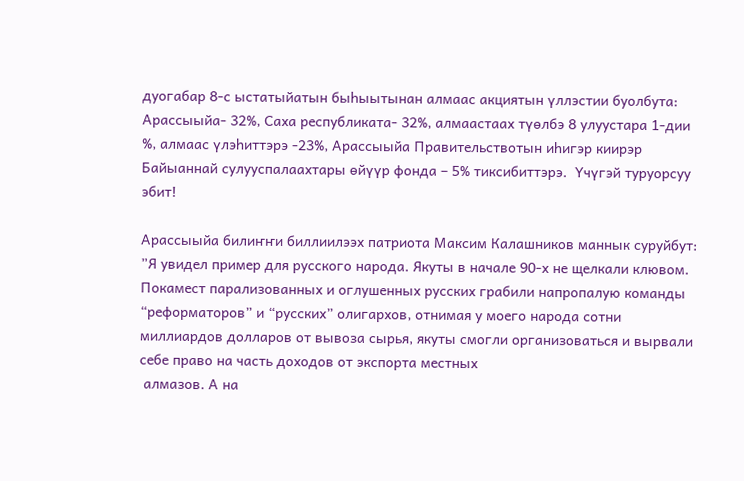дуогабар 8-с ыстатыйатын быһыытынан алмаас акциятын үллэстии буолбута: Арассыыйа- 32%, Саха республиката- 32%, алмаастаах түөлбэ 8 улуустара 1-дии %, алмаас үлэһиттэрэ -23%, Арассыыйа Правительствотын иһигэр киирэр Байыаннай сулууспалаахтары өйүүр фонда – 5% тиксибиттэрэ.  Үчүгэй туруорсуу эбит!

Арассыыйа билиҥҥи биллиилээх патриота Максим Калашников маннык суруйбут: ”Я увидел пример для русского народа. Якуты в начале 90-х не щелкали клювом. Покамест парализованных и оглушенных русских грабили напропалую команды “реформаторов” и “русских” олигархов, отнимая у моего народа сотни миллиардов долларов от вывоза сырья, якуты смогли организоваться и вырвали себе право на часть доходов от экспорта местных
 алмазов. А на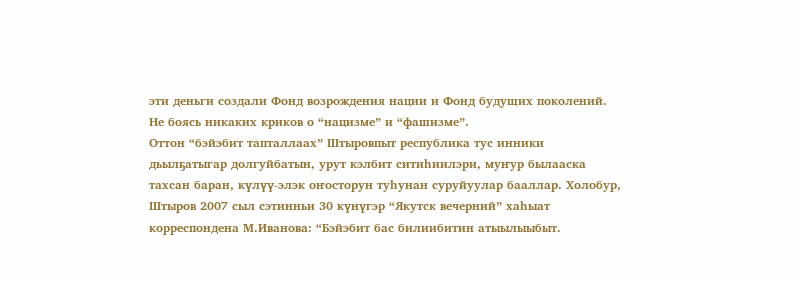эти деньги создали Фонд возрождения нации и Фонд будущих поколений. Не боясь никаких криков о “нацизме” и “фашизме”.
Оттон “бэйэбит тапталлаах” Штыровпыт республика тус инники дьылҕатыгар долгуйбатын, урут кэлбит ситиһиилэри, муҥур былааска тахсан баран, күлүү-элэк оҥосторун туһунан суруйуулар бааллар. Холобур, Штыров 2007 сыл сэтинньи 30 күнүгэр “Якутск вечерний” хаһыат корреспондена М.Иванова: “Бэйэбит бас билиибитин атыылыыбыт.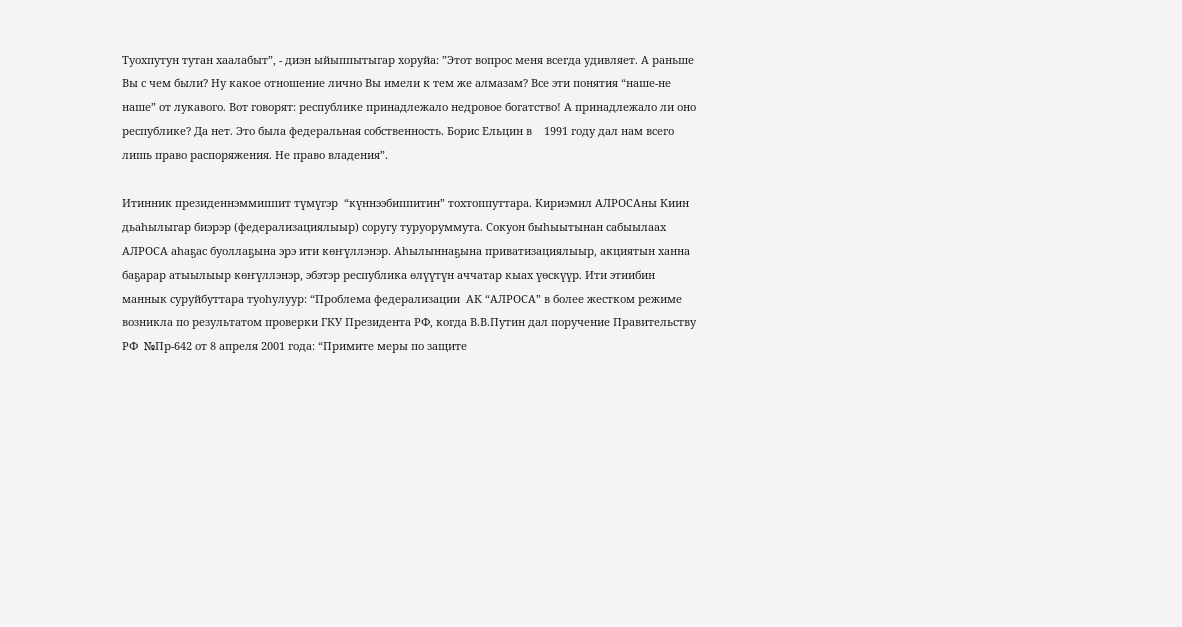Туохпутун тутан хаалабыт”, - диэн ыйыппытыгар хоруйа: ”Этот вопрос меня всегда удивляет. А раньше Вы с чем были? Ну какое отношение лично Вы имели к тем же алмазам? Все эти понятия “наше-не наше” от лукавого. Вот говорят: республике принадлежало недровое богатство! А принадлежало ли оно республике? Да нет. Это была федеральная собственность. Борис Ельцин в    1991 году дал нам всего лишь право распоряжения. Не право владения”.

Итинник президеннэммиппит түмүгэр  “күннээбиппитин” тохтоппуттара. Кириэмил АЛРОСАны Киин дьаһылыгар биэрэр (федерализациялыыр) соругу туруоруммута. Сокуон быһыытынан сабыылаах АЛРОСА аһаҕас буоллаҕына эрэ ити көҥүллэнэр. Аһылыннаҕына приватизациялыыр, акциятын ханна баҕарар атыылыыр көҥүллэнэр, эбэтэр республика өлүүтүн аччатар кыах үөскүүр. Ити этиибин маннык суруйбуттара туоһулуур: “Проблема федерализации  АК “АЛРОСА” в более жестком режиме возникла по результатом проверки ГКУ Президента РФ, когда В.В.Путин дал поручение Правительству РФ  №Пр-642 от 8 апреля 2001 года: “Примите меры по защите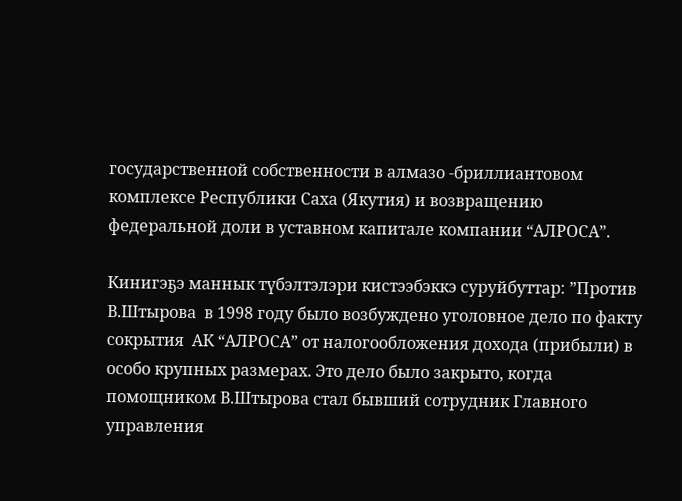государственной собственности в алмазо -бриллиантовом комплексе Республики Саха (Якутия) и возвращению федеральной доли в уставном капитале компании “АЛРОСА”.

Кинигэҕэ маннык түбэлтэлэри кистээбэккэ суруйбуттар: ”Против В.Штырова  в 1998 году было возбуждено уголовное дело по факту сокрытия  АК “АЛРОСА” от налогообложения дохода (прибыли) в особо крупных размерах. Это дело было закрыто, когда помощником В.Штырова стал бывший сотрудник Главного управления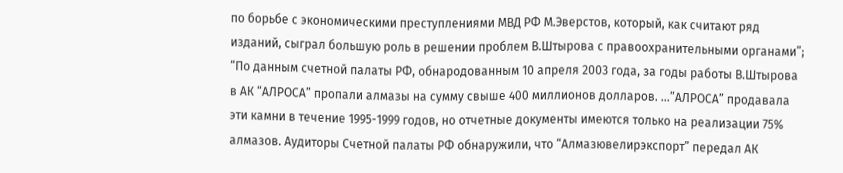по борьбе с экономическими преступлениями МВД РФ М.Эверстов, который, как считают ряд изданий, сыграл большую роль в решении проблем В.Штырова с правоохранительными органами”; “По данным счетной палаты РФ, обнародованным 10 апреля 2003 года, за годы работы В.Штырова в АК “АЛРОСА” пропали алмазы на сумму свыше 400 миллионов долларов. ...”АЛРОСА” продавала эти камни в течение 1995-1999 годов, но отчетные документы имеются только на реализации 75% алмазов. Аудиторы Счетной палаты РФ обнаружили, что “Алмазювелирэкспорт” передал АК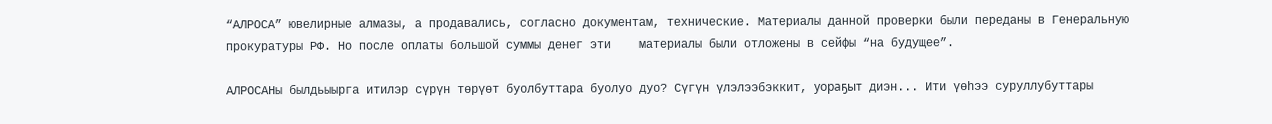“АЛРОСА” ювелирные алмазы, а продавались, согласно документам, технические. Материалы данной проверки были переданы в Генеральную прокуратуры РФ. Но после оплаты большой суммы денег эти    материалы были отложены в сейфы “на будущее”.

АЛРОСАНы былдьыырга итилэр сүрүн төрүөт буолбуттара буолуо дуо? Сүгүн үлэлээбэккит, уораҕыт диэн... Ити үөһээ суруллубуттары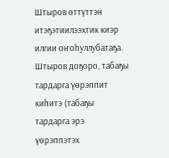Штыров өттүттэн итэҕэтиилээхтик киэр илгии оҥоһуллубатаҕа. Штыров доҕоро, табаҕы тардарга үөрэппит киһитэ (табаҕы тардарга эрэ үөрэппэтэх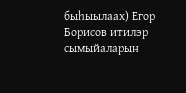быһыылаах) Егор Борисов итилэр сымыйаларын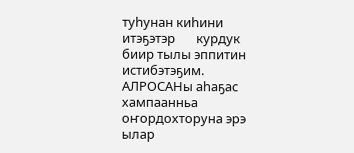туһунан киһини итэҕэтэр       курдук биир тылы эппитин истибэтэҕим.
АЛРОСАНы аһаҕас хампаанньа оҥордохторуна эрэ ылар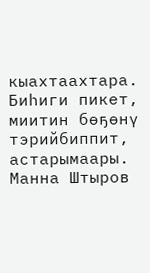кыахтаахтара. Биһиги пикет, миитин бөҕөнү тэрийбиппит, астарымаары. Манна Штыров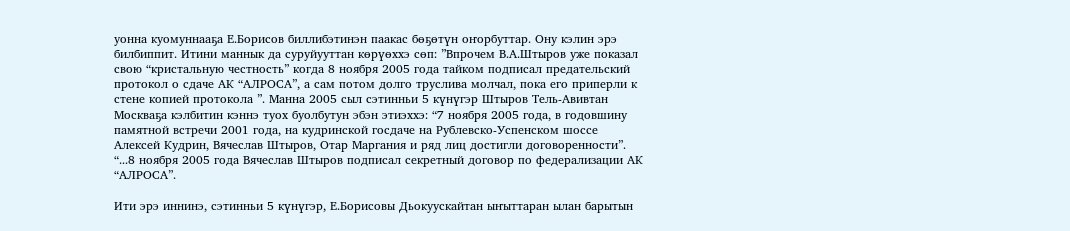уонна куомуннааҕа Е.Борисов биллибэтинэн паакас бөҕөтүн оҥорбуттар. Ону кэлин эрэ билбиппит. Итини маннык да суруйууттан көрүөххэ сөп: ”Впрочем В.А.Штыров уже показал свою “кристальную честность” когда 8 ноября 2005 года тайком подписал предательский протокол о сдаче АК “АЛРОСА”, а сам потом долго труслива молчал, пока его приперли к стене копией протокола ”. Манна 2005 сыл сэтинньи 5 күнүгэр Штыров Тель-Авивтан Москваҕа кэлбитин кэннэ туох буолбутун эбэн этиэххэ: “7 ноября 2005 года, в годовшину памятной встречи 2001 года, на кудринской госдаче на Рублевско-Успенском шоссе Алексей Кудрин, Вячеслав Штыров, Отар Маргания и ряд лиц достигли договоренности”.   “...8 ноября 2005 года Вячеслав Штыров подписал секретный договор по федерализации АК “АЛРОСА”.

Ити эрэ иннинэ, сэтинньи 5 күнүгэр, Е.Борисовы Дьокуускайтан ыҥыттаран ылан барытын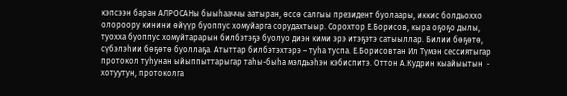кэпсээн баран АЛРОСАНы быыһааччы аатыран, өссө салгыы президент буолаары, иккис болдьоххо олороору кинини өйүүр буоппус хомуйарга сорудахтыыр. Сорохтор Е.Борисов, кыра оҕоҕо дылы, туохха буоппус хомуйтарарын билбэтэҕэ буолуо диэн кими эрэ итэҕэтэ сатыыллар. Билии бөҕөтө, сүбэлэһии бөҕөтө буоллаҕа. Атыттар билбэтэхтэрэ – туһа туспа. Е.Борисовтан Ил Түмэн сессиятыгар протокол туһунан ыйыппыттарыгар таһы-быһа мэлдьэһэн кэбиспитэ. Оттон А.Кудрин кыайыытын  ‑ хотуутун, протоколга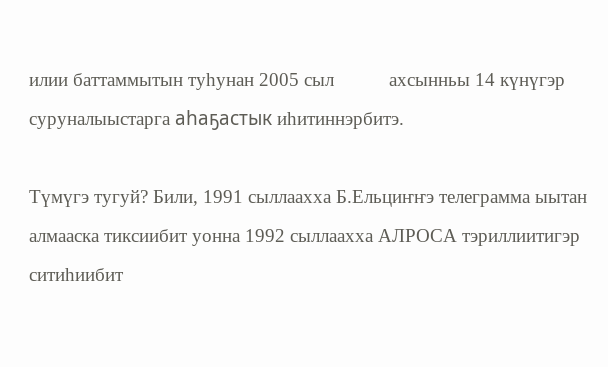илии баттаммытын туһунан 2005 сыл           ахсынньы 14 күнүгэр суруналыыстарга аһаҕастык иһитиннэрбитэ.

Түмүгэ тугуй? Били, 1991 сыллаахха Б.Ельциҥҥэ телеграмма ыытан алмааска тиксиибит уонна 1992 сыллаахха АЛРОСА тэриллиитигэр ситиһиибит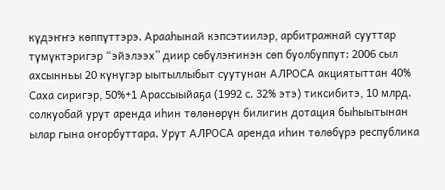күдэҥҥэ көппүттэрэ. Арааһынай кэпсэтиилэр, арбитражнай сууттар түмүктэригэр “эйэлээх” диир сөбүлэҥинэн сөп буолбуппут: 2006 сыл ахсынньы 20 күнүгэр ыытыллыбыт суутунан АЛРОСА акциятыттан 40% Саха сиригэр, 50%+1 Арассыыйаҕа (1992 с. 32% этэ) тиксибитэ, 10 млрд. солкуобай урут аренда иһин төлөнөрүн билигин дотация быһыытынан ылар гына оҥорбуттара. Урут АЛРОСА аренда иһин төлөбүрэ республика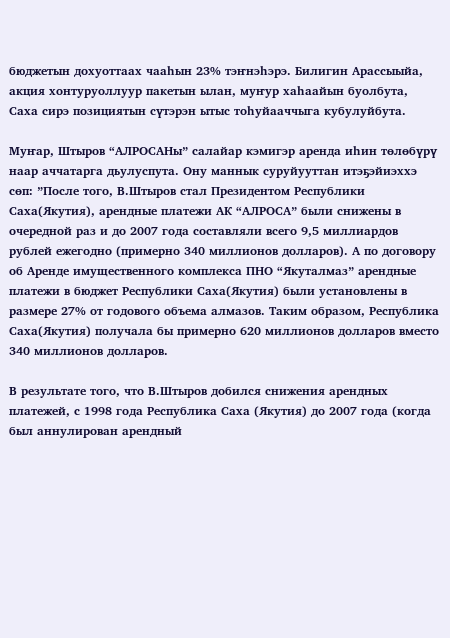бюджетын дохуоттаах чааһын 23% тэҥнэһэрэ. Билигин Арассыыйа, акция хонтуруоллуур пакетын ылан, муҥур хаһаайын буолбута, Саха сирэ позициятын сүтэрэн ытыс тоһуйааччыга кубулуйбута.

Муҥар, Штыров “АЛРОСАНы” салайар кэмигэр аренда иһин төлөбүрү наар аччатарга дьулуспута. Ону маннык суруйууттан итэҕэйиэххэ сөп: ”После того, В.Штыров стал Президентом Республики Саха(Якутия), арендные платежи АК “АЛРОСА” были снижены в очередной раз и до 2007 года составляли всего 9,5 миллиардов рублей ежегодно (примерно 340 миллионов долларов). А по договору об Аренде имущественного комплекса ПНО “Якуталмаз” арендные платежи в бюджет Республики Саха(Якутия) были установлены в размере 27% от годового объема алмазов. Таким образом, Республика Саха(Якутия) получала бы примерно 620 миллионов долларов вместо 340 миллионов долларов.

В результате того, что В.Штыров добился снижения арендных платежей, с 1998 года Республика Саха (Якутия) до 2007 года (когда был аннулирован арендный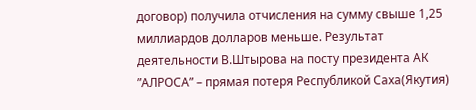договор) получила отчисления на сумму свыше 1,25 миллиардов долларов меньше. Результат деятельности В.Штырова на посту президента АК ”АЛРОСА” – прямая потеря Республикой Саха(Якутия)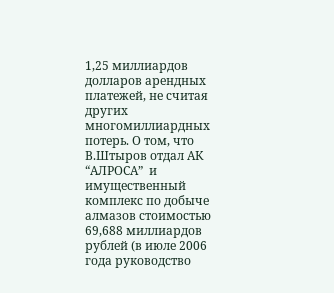1,25 миллиардов долларов арендных платежей, не считая других многомиллиардных потерь. О том, что В.Штыров отдал АК “АЛРОСА”  и имущественный комплекс по добыче алмазов стоимостью 69,688 миллиардов рублей (в июле 2006 года руководство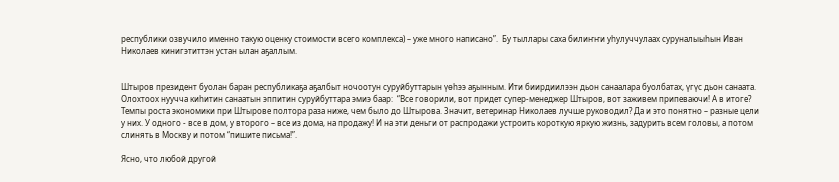республики озвучило именно такую оценку стоимости всего комплекса) – уже много написано”.  Бу тыллары саха билиҥҥи уһулуччулаах суруналыыһын Иван Николаев кинигэтиттэн устан ылан аҕаллым.


Штыров президент буолан баран республикаҕа аҕалбыт ночоотун суруйбуттарын үөһээ аҕынным. Ити биирдиилээн дьон санаалара буолбатах, үгүс дьон санаата.  Олохтоох нуучча киһитин санаатын эппитин суруйбуттара эмиэ баар:  “Все говорили, вот придет супер-менеджер Штыров, вот заживем припеваючи! А в итоге? Темпы роста экономики при Штырове полтора раза ниже, чем было до Штырова. Значит, ветеринар Николаев лучше руководил? Да и это понятно – разные цели у них. У одного - все в дом, у второго – все из дома, на продажу! И на эти деньги от распродажи устроить короткую яркую жизнь, задурить всем головы, а потом слинять в Москву и потом “пишите письма!”.

Ясно, что любой другой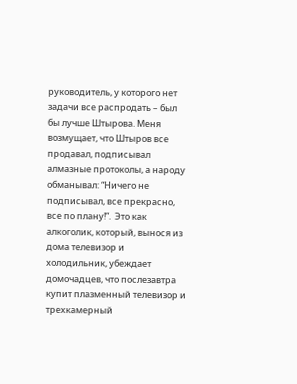руководитель, у которого нет задачи все распродать – был бы лучше Штырова. Меня возмущает, что Штыров все продавал, подписывал алмазные протоколы, а народу обманывал: “Ничего не подписывал, все прекрасно, все по плану!”.  Это как алкоголик, который, вынося из дома телевизор и холодильник, убеждает домочадцев, что послезавтра купит плазменный телевизор и трехкамерный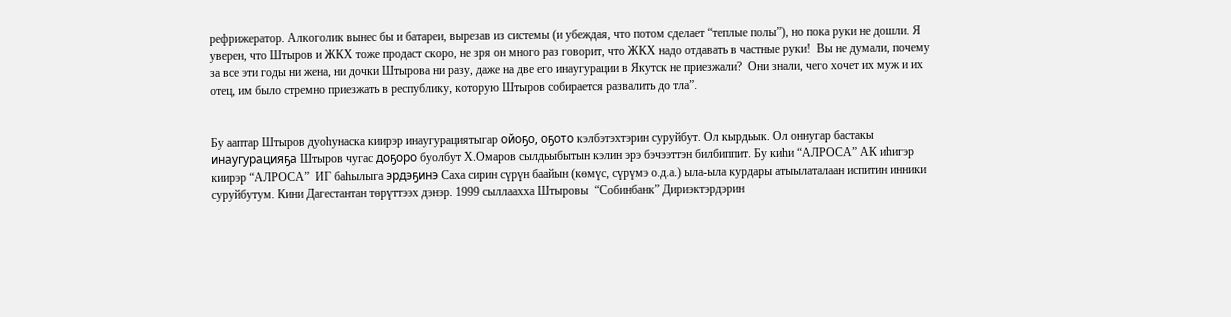рефрижератор. Алкоголик вынес бы и батареи, вырезав из системы (и убеждая, что потом сделает “теплые полы”), но пока руки не дошли. Я уверен, что Штыров и ЖКХ тоже продаст скоро, не зря он много раз говорит, что ЖКХ надо отдавать в частные руки!  Вы не думали, почему за все эти годы ни жена, ни дочки Штырова ни разу, даже на две его инаугурации в Якутск не приезжали?  Они знали, чего хочет их муж и их отец, им было стремно приезжать в республику, которую Штыров собирается развалить до тла”.


Бу ааптар Штыров дуоһунаска киирэр инаугурациятыгар ойоҕо, оҕото кэлбэтэхтэрин суруйбут. Ол кырдьык. Ол оннугар бастакы инаугурацияҕа Штыров чугас доҕоро буолбут Х.Омаров сылдьыбытын кэлин эрэ бэчээттэн билбиппит. Бу киһи “АЛРОСА” АК иһигэр киирэр “АЛРОСА”  ИГ баһылыга эрдэҕинэ Саха сирин сүрүн баайын (көмүс, сүрүмэ о.д.а.) ыла-ыла курдары атыылаталаан испитин инники суруйбутум. Кини Дагестантан төрүттээх дэнэр. 1999 сыллаахха Штыровы  “Собинбанк” Дириэктэрдэрин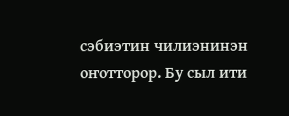сэбиэтин чилиэнинэн оҥотторор. Бу сыл ити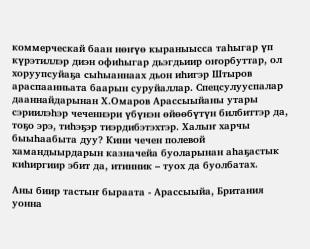коммерческай баан нөҥүө кыраныысса таһыгар үп күрэтиллэр диэн офиһыгар дьэгдьиир оҥорбуттар, ол хоруупсуйаҕа сыһыаннаах дьон иһигэр Штыров араспаанньата баарын суруйаллар. Спецсулууспалар дааннайдарынан Х.Омаров Арассыыйаны утары сэриилэһэр чеченнэри үбүнэн өйөөбүтүн билбиттэр да, тоҕо эрэ, тиһэҕэр тиэрдибэтэхтэр. Халыҥ харчы быыһаабыта дуу? Кини чечен полевой хамандыырдарын казначейа буоларынан аһаҕастык киһиргиир эбит да, итинник – туох да буолбатах.

Аны биир тастыҥ быраата - Арассыыйа, Британия уонна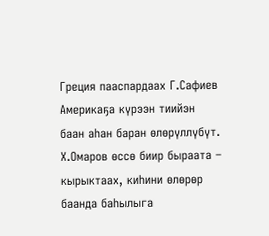Греция пааспардаах Г.Сафиев  Америкаҕа күрээн тиийэн баан аһан баран өлөрүллүбүт. Х.Омаров өссө биир быраата – кырыктаах, киһини өлөрөр баанда баһылыга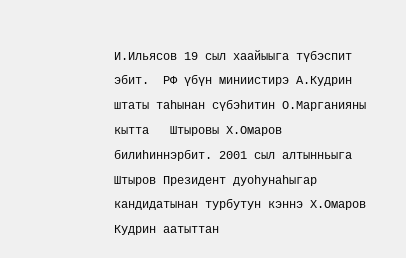И.Ильясов 19 сыл хаайыыга түбэспит эбит.  РФ үбүн миниистирэ А.Кудрин штаты таһынан сүбэһитин О.Марганияны кытта   Штыровы Х.Омаров билиһиннэрбит. 2001 сыл алтынньыга Штыров Президент дуоһунаһыгар кандидатынан турбутун кэннэ Х.Омаров Кудрин аатыттан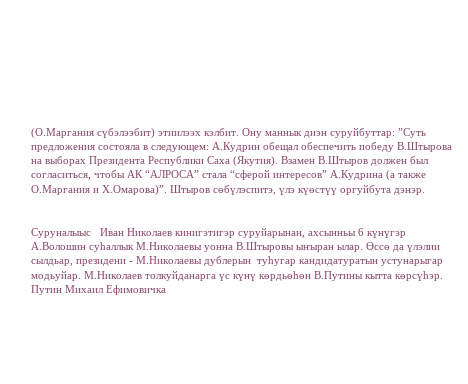(О.Маргания сүбэлээбит) этиилээх кэлбит. Ону маннык диэн суруйбуттар: ”Суть предложения состояла в следующем: А.Кудрин обещал обеспечить победу В.Штырова на выборах Президента Республики Саха (Якутия). Взамен В.Штыров должен был согласиться, чтобы АК “АЛРОСА” стала “сферой интересов” А.Кудрина (а также О.Маргания и Х.Омарова)”. Штыров сөбүлэспитэ, үлэ күөстүү оргуйбута дэнэр.


Суруналыыс   Иван Николаев кинигэтигэр суруйарынан, ахсынньы 6 күнүгэр А.Волошин суһаллык М.Николаевы уонна В.Штыровы ыҥыран ылар. Өссө да үлэлии сылдьар, президени - М.Николаевы дублерын  туһугар кандидатуратын устунарыгар модьуйар. М.Николаев толкуйданарга үс күнү көрдьөһөн В.Путины кытта көрсүһэр. Путин Михаил Ефимовичка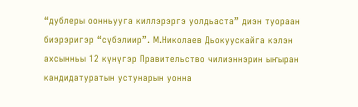“дублеры оонньууга киллэрэргэ уолдьаста” диэн туораан биэрэригэр “сүбэлиир”. М.Николаев Дьокуускайга кэлэн ахсынньы 12 күнүгэр Правительство чилиэннэрин ыҥыран кандидатуратын устунарын уонна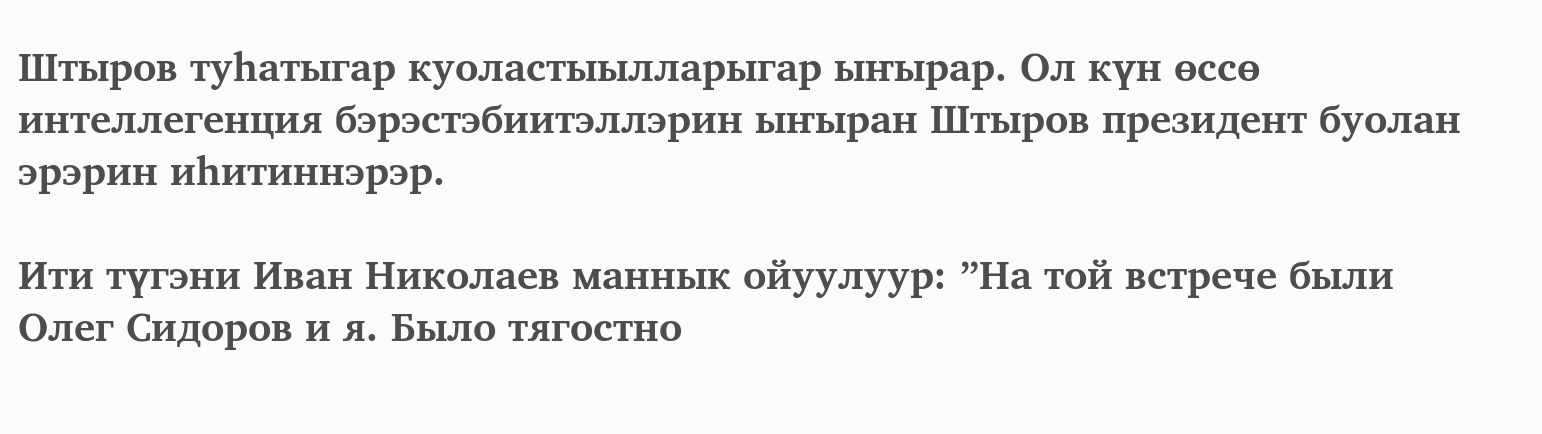Штыров туһатыгар куоластыылларыгар ыҥырар. Ол күн өссө интеллегенция бэрэстэбиитэллэрин ыҥыран Штыров президент буолан эрэрин иһитиннэрэр.

Ити түгэни Иван Николаев маннык ойуулуур: ”На той встрече были Олег Сидоров и я. Было тягостно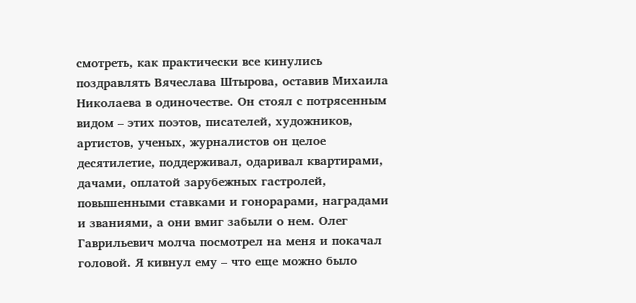смотреть, как практически все кинулись поздравлять Вячеслава Штырова, оставив Михаила Николаева в одиночестве. Он стоял с потрясенным видом – этих поэтов, писателей, художников, артистов, ученых, журналистов он целое десятилетие, поддерживал, одаривал квартирами, дачами, оплатой зарубежных гастролей, повышенными ставками и гонорарами, наградами и званиями, а они вмиг забыли о нем. Олег Гаврильевич молча посмотрел на меня и покачал головой. Я кивнул ему – что еще можно было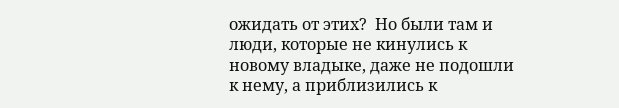ожидать от этих?  Но были там и люди, которые не кинулись к новому владыке, даже не подошли к нему, а приблизились к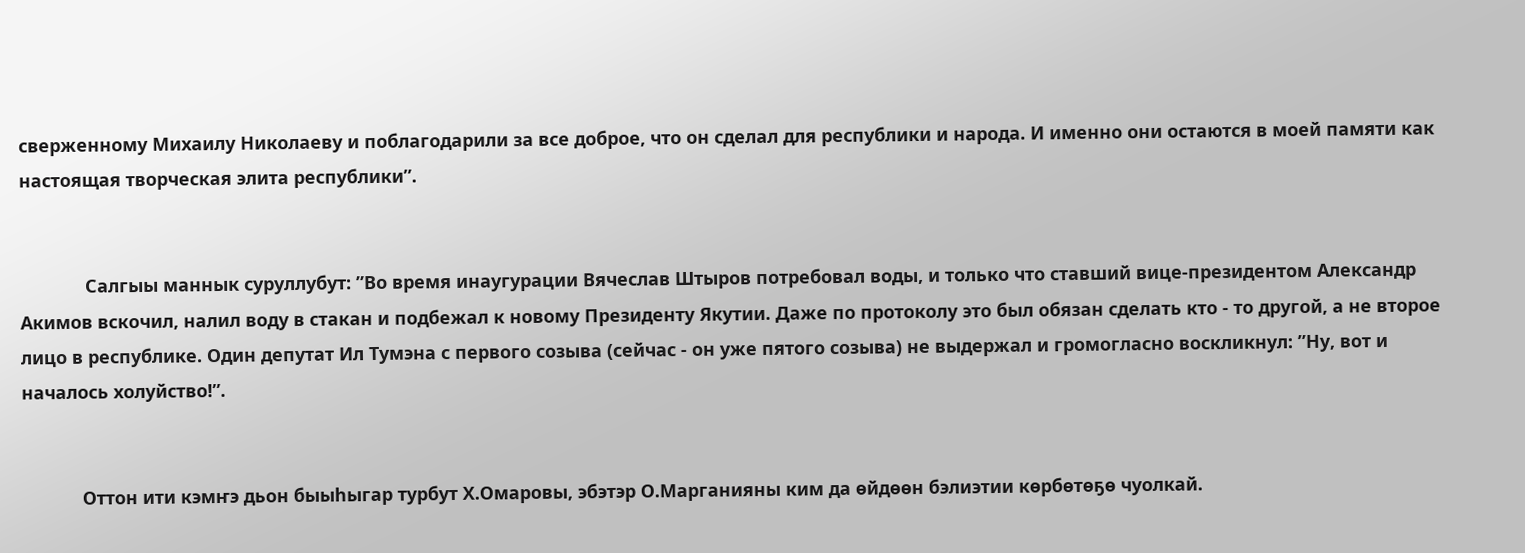сверженному Михаилу Николаеву и поблагодарили за все доброе, что он сделал для республики и народа. И именно они остаются в моей памяти как настоящая творческая элита республики”.


             Салгыы маннык суруллубут: ”Во время инаугурации Вячеслав Штыров потребовал воды, и только что ставший вице-президентом Александр Акимов вскочил, налил воду в стакан и подбежал к новому Президенту Якутии. Даже по протоколу это был обязан сделать кто - то другой, а не второе лицо в республике. Один депутат Ил Тумэна с первого созыва (сейчас ‑ он уже пятого созыва) не выдержал и громогласно воскликнул: ”Ну, вот и началось холуйство!”.


            Оттон ити кэмҥэ дьон быыһыгар турбут Х.Омаровы, эбэтэр О.Марганияны ким да өйдөөн бэлиэтии көрбөтөҕө чуолкай.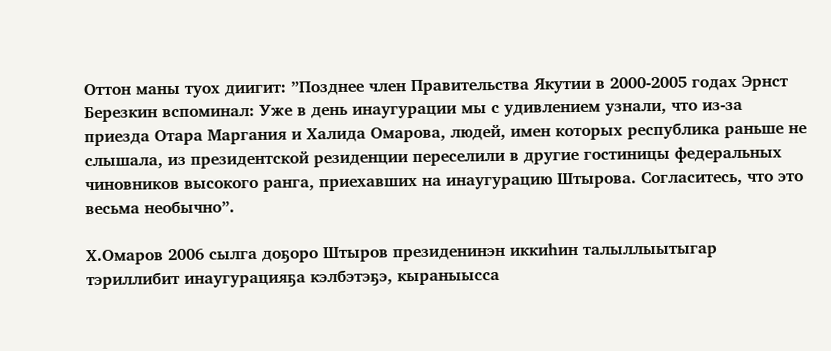Оттон маны туох диигит: ”Позднее член Правительства Якутии в 2000-2005 годах Эрнст Березкин вспоминал: Уже в день инаугурации мы с удивлением узнали, что из-за приезда Отара Маргания и Халида Омарова, людей, имен которых республика раньше не слышала, из президентской резиденции переселили в другие гостиницы федеральных чиновников высокого ранга, приехавших на инаугурацию Штырова. Согласитесь, что это весьма необычно”.

Х.Омаров 2006 сылга доҕоро Штыров президенинэн иккиһин талыллыытыгар тэриллибит инаугурацияҕа кэлбэтэҕэ, кыраныысса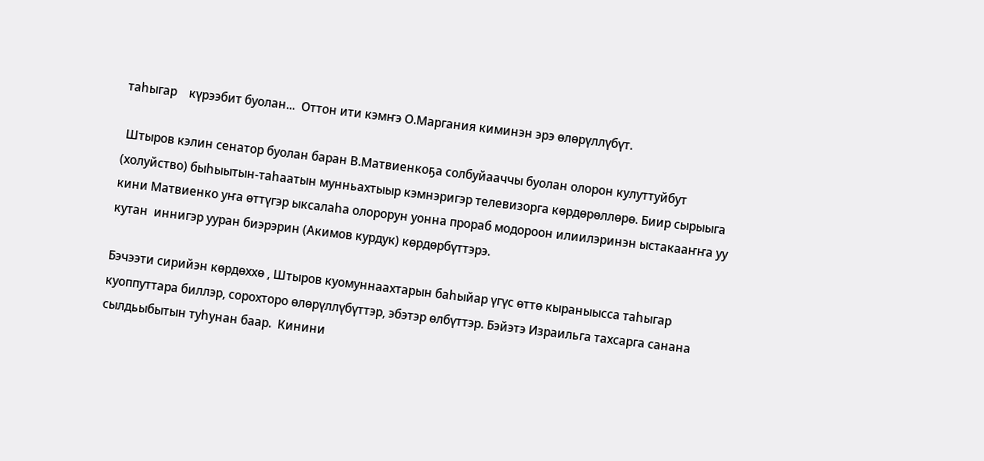таһыгар    күрээбит буолан...  Оттон ити кэмҥэ О.Маргания киминэн эрэ өлөрүллүбүт.

 Штыров кэлин сенатор буолан баран В.Матвиенкоҕа солбуйааччы буолан олорон кулуттуйбут (холуйство) быһыытын-таһаатын мунньахтыыр кэмнэригэр телевизорга көрдөрөллөрө. Биир сырыыга кини Матвиенко уҥа өттүгэр ыксалаһа олорорун уонна прораб модороон илиилэринэн ыстакааҥҥа уу кутан  иннигэр ууран биэрэрин (Акимов курдук) көрдөрбүттэрэ.

Бэчээти сирийэн көрдөххө , Штыров куомуннаахтарын баһыйар үгүс өттө кыраныысса таһыгар куоппуттара биллэр, сорохторо өлөрүллүбүттэр, эбэтэр өлбүттэр. Бэйэтэ Израильга тахсарга санана сылдьыбытын туһунан баар.  Кинини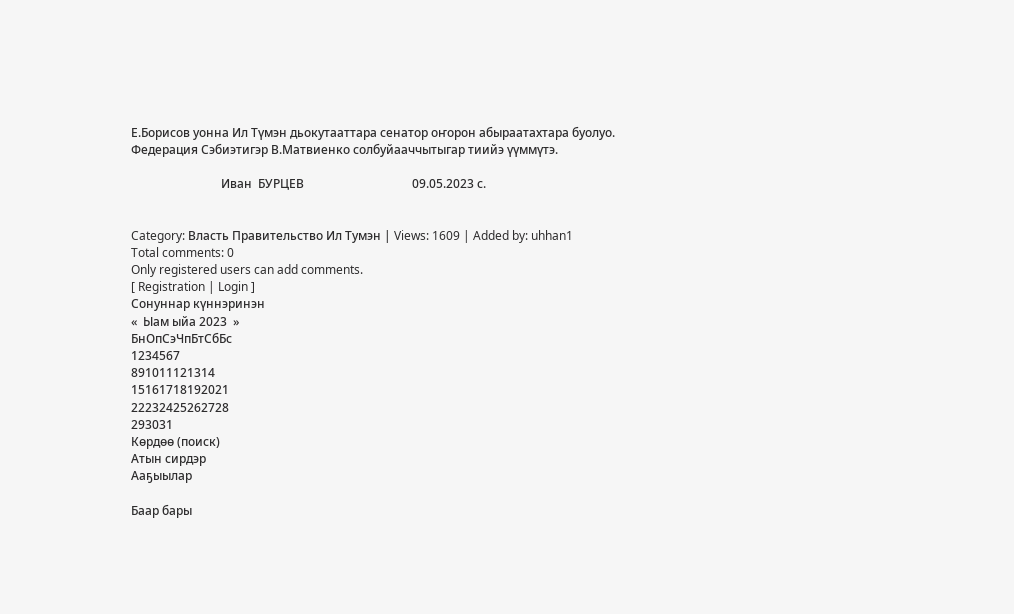Е.Борисов уонна Ил Түмэн дьокутааттара сенатор оҥорон абыраатахтара буолуо. Федерация Сэбиэтигэр В.Матвиенко солбуйааччытыгар тиийэ үүммүтэ.

                              Иван  БУРЦЕВ                                    09.05.2023 с.


Category: Власть Правительство Ил Тумэн | Views: 1609 | Added by: uhhan1
Total comments: 0
Only registered users can add comments.
[ Registration | Login ]
Сонуннар күннэринэн
«  Ыам ыйа 2023  »
БнОпСэЧпБтСбБс
1234567
891011121314
15161718192021
22232425262728
293031
Көрдөө (поиск)
Атын сирдэр
Ааҕыылар

Баар бары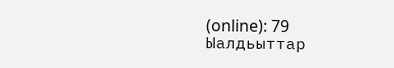(online): 79
Ыалдьыттар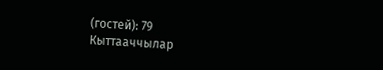(гостей): 79
Кыттааччылар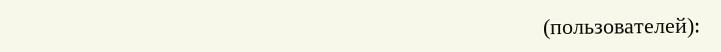(пользователей):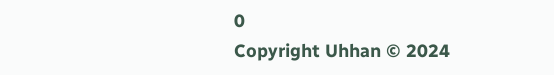0
Copyright Uhhan © 2024